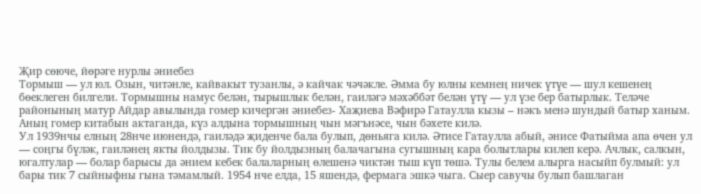Җир сөюче, йөрәге нурлы әниебез
Тормыш — ул юл. Озын, читәнле, кайвакыт тузанлы, ә кайчак чәчәкле. Әмма бу юлны кемнең ничек үтүе — шул кешенең бөеклеген билгели. Тормышны намус белән, тырышлык белән, гаиләгә мәхәббәт белән үтү — ул үзе бер батырлык. Теләче районының матур Айдар авылында гомер кичергән әниебез- Хаҗиева Вәфирә Гатаулла кызы – нәкъ менә шундый батыр ханым. Аның гомер китабын актаганда, күз алдына тормышның чын мәгънәсе, чын бәхете килә.
Ул 1939нчы елның 28нче июнендә, гаиләдә җиденче бала булып, дөньяга килә. Әтисе Гатаулла абый, әнисе Фатыйма апа өчен ул — соңгы бүләк, гаиләнең якты йолдызы. Тик бу йолдызның балачагына сугышның кара болытлары килеп керә. Ачлык, салкын, югалтулар — болар барысы да әнием кебек балаларның өлешенә чиктән тыш күп төшә. Тулы белем алырга насыйп булмый: ул бары тик 7 сыйныфны гына тәмамлый. 1954 нче елда, 15 яшендә, фермага эшкә чыга. Сыер савучы булып башлаган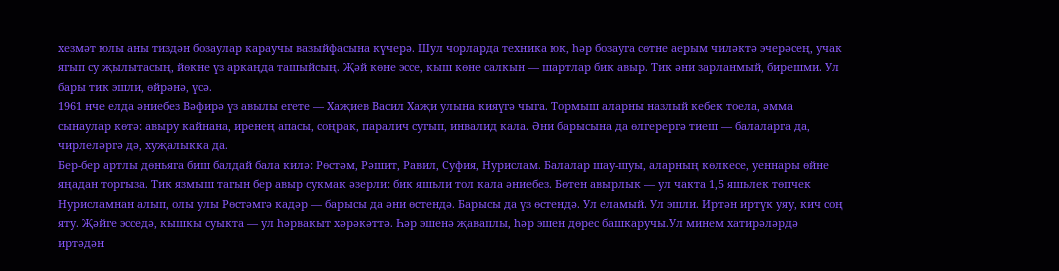хезмәт юлы аны тиздән бозаулар караучы вазыйфасына күчерә. Шул чорларда техника юк, һәр бозауга сөтне аерым чиләктә эчерәсең, учак ягып су җылытасың, йөкне үз аркаңда ташыйсың. Җәй көне эссе, кыш көне салкын — шартлар бик авыр. Тик әни зарланмый, бирешми. Ул бары тик эшли, өйрәнә, үсә.
1961 нче елда әниебез Вәфирә үз авылы егете — Хаҗиев Васил Хаҗи улына кияүгә чыга. Тормыш аларны назлый кебек тоела, әмма сынаулар көтә: авыру кайнана, иренең апасы, соңрак, паралич сугып, инвалид кала. Әни барысына да өлгерергә тиеш — балаларга да, чирлеләргә дә, хуҗалыкка да.
Бер-бер артлы дөньяга биш балдай бала килә: Рөстәм, Рәшит, Равил, Суфия, Нурислам. Балалар шау-шуы, аларның көлкесе, уеннары өйне яңадан торгыза. Тик язмыш тагын бер авыр сукмак әзерли: бик яшьли тол кала әниебез. Бөтен авырлык — ул чакта 1,5 яшьлек төпчек Нурисламнан алып, олы улы Рөстәмгә кадәр — барысы да әни өстендә. Барысы да үз өстендә. Ул еламый. Ул эшли. Иртән иртүк уяу, кич соң яту. Җәйге эсседә, кышкы суыкта — ул һәрвакыт хәрәкәттә. Һәр эшенә җаваплы, һәр эшен дөрес башкаручы.Ул минем хатирәләрдә иртәдән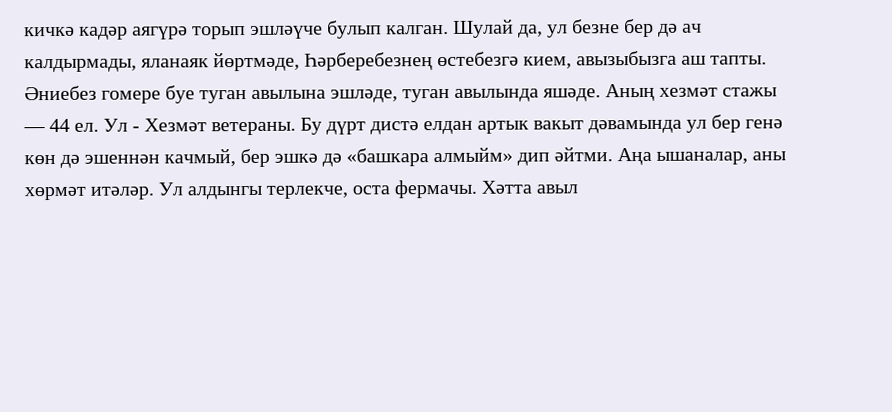кичкә кадәр аягүрә торып эшләүче булып калган. Шулай да, ул безне бер дә ач калдырмады, яланаяк йөртмәде, Һәрберебезнең өстебезгә кием, авызыбызга аш тапты.
Әниебез гомере буе туган авылына эшләде, туган авылында яшәде. Аның хезмәт стажы — 44 ел. Ул - Хезмәт ветераны. Бу дүрт дистә елдан артык вакыт дәвамында ул бер генә көн дә эшеннән качмый, бер эшкә дә «башкара алмыйм» дип әйтми. Аңа ышаналар, аны хөрмәт итәләр. Ул алдынгы терлекче, оста фермачы. Хәтта авыл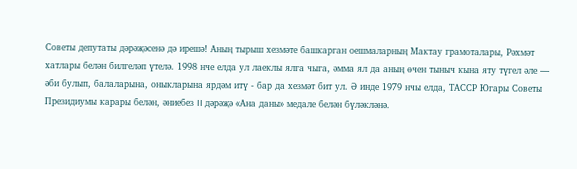Советы депутаты дәрәҗәсенә дә ирешә! Аның тырыш хезмәте башкарган оешмаларның Мактау грамоталары, Рәхмәт хатлары белән билгеләп үтелә. 1998 нче елда ул лаеклы ялга чыга, әмма ял да аның өчен тыныч кына яту түгел әле — әби булып, балаларына, оныкларына ярдәм итү - бар да хезмәт бит ул. Ә инде 1979 нчы елда, ТАССР Югары Советы Президиумы карары белән, әниебез II дәрәҗә «Ана даны» медале белән бүләкләнә.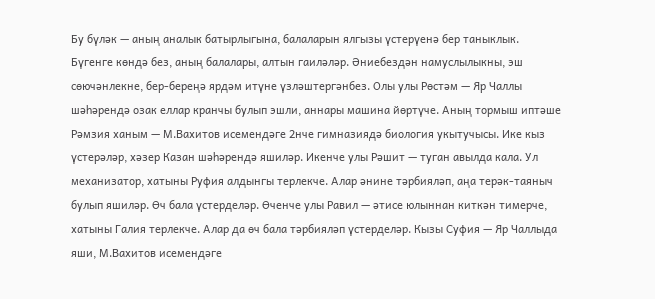Бу бүләк — аның аналык батырлыгына, балаларын ялгызы үстерүенә бер таныклык.
Бүгенге көндә без, аның балалары, алтын гаиләләр. Әниебездән намуслылыкны, эш сөючәнлекне, бер-береңә ярдәм итүне үзләштергәнбез. Олы улы Рөстәм — Яр Чаллы шәһәрендә озак еллар кранчы булып эшли, аннары машина йөртүче. Аның тормыш иптәше Рәмзия ханым — М.Вахитов исемендәге 2нче гимназиядә биология укытучысы. Ике кыз үстерәләр, хәзер Казан шәһәрендә яшиләр. Икенче улы Рәшит — туган авылда кала. Ул механизатор, хатыны Руфия алдынгы терлекче. Алар әнине тәрбияләп, аңа терәк-таяныч булып яшиләр. Өч бала үстерделәр. Өченче улы Равил — әтисе юлыннан киткән тимерче, хатыны Галия терлекче. Алар да өч бала тәрбияләп үстерделәр. Кызы Суфия — Яр Чаллыда яши, М.Вахитов исемендәге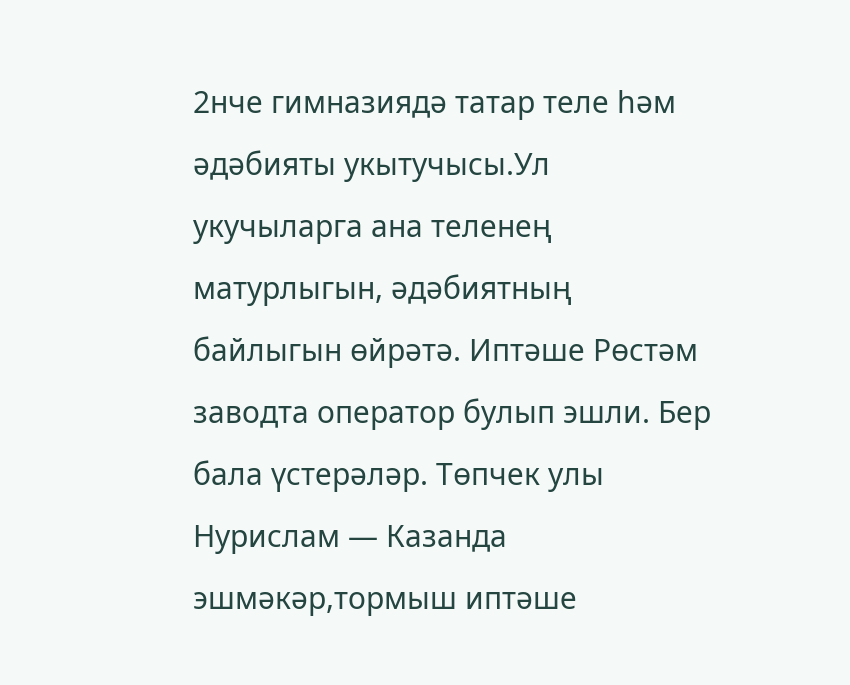2нче гимназиядә татар теле һәм әдәбияты укытучысы.Ул укучыларга ана теленең матурлыгын, әдәбиятның байлыгын өйрәтә. Иптәше Рөстәм заводта оператор булып эшли. Бер бала үстерәләр. Төпчек улы Нурислам — Казанда эшмәкәр,тормыш иптәше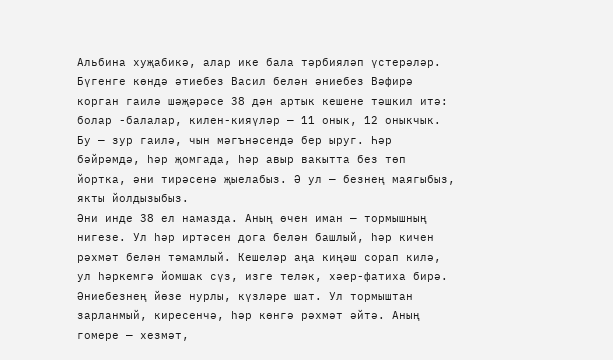Альбина хуҗабикә, алар ике бала тәрбияләп үстерәләр.
Бүгенге көндә әтиебез Васил белән әниебез Вәфирә корган гаилә шәҗәрәсе 38 дән артык кешене тәшкил итә: болар -балалар, килен-кияүләр — 11 онык, 12 оныкчык. Бу — зур гаилә, чын мәгънәсендә бер ыруг. Һәр бәйрәмдә, һәр җомгада, һәр авыр вакытта без төп йортка, әни тирәсенә җыелабыз. Ә ул — безнең маягыбыз, якты йолдызыбыз.
Әни инде 38 ел намазда. Аның өчен иман — тормышның нигезе. Ул һәр иртәсен дога белән башлый, һәр кичен рәхмәт белән тәмамлый. Кешеләр аңа киңәш сорап килә, ул һәркемгә йомшак сүз, изге теләк, хәер-фатиха бирә. Әниебезнең йөзе нурлы, күзләре шат. Ул тормыштан зарланмый, киресенчә, һәр көнгә рәхмәт әйтә. Аның гомере — хезмәт,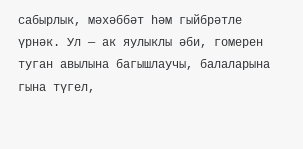сабырлык, мәхәббәт һәм гыйбрәтле үрнәк. Ул — ак яулыклы әби, гомерен туган авылына багышлаучы, балаларына гына түгел,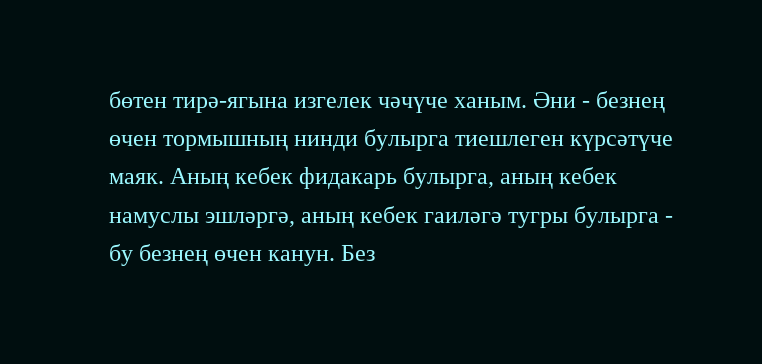бөтен тирә-ягына изгелек чәчүче ханым. Әни - безнең өчен тормышның нинди булырга тиешлеген күрсәтүче маяк. Аның кебек фидакарь булырга, аның кебек намуслы эшләргә, аның кебек гаиләгә тугры булырга - бу безнең өчен канун. Без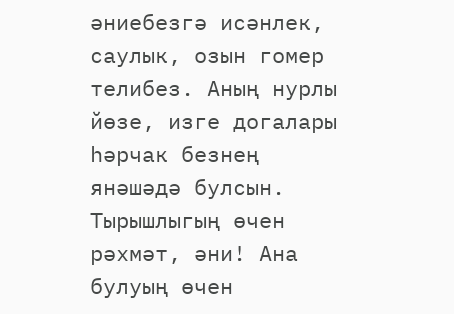әниебезгә исәнлек, саулык, озын гомер телибез. Аның нурлы йөзе, изге догалары һәрчак безнең янәшәдә булсын. Тырышлыгың өчен рәхмәт, әни! Ана булуың өчен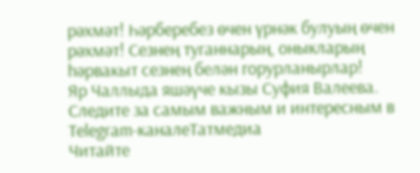рәхмәт! Һәрберебез өчен үрнәк булуың өчен рәхмәт! Сезнең туганнарың, оныкларың һәрвакыт сезнең белән горурланырлар!
Яр Чаллыда яшәүче кызы Суфия Валеева.
Следите за самым важным и интересным в Telegram-каналеТатмедиа
Читайте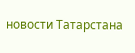новости Татарстана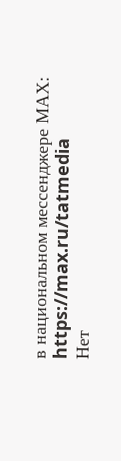в национальном мессенджере MАХ: https://max.ru/tatmedia
Нет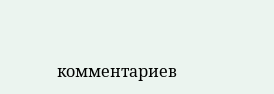комментариев